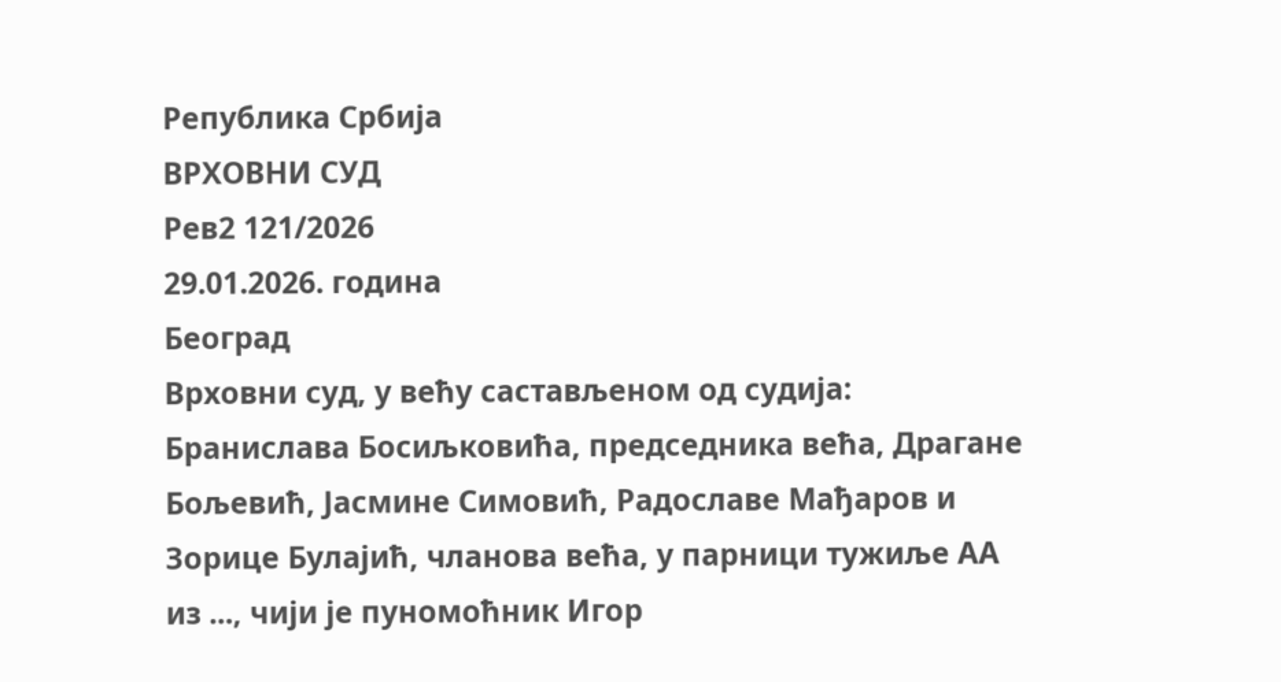Република Србија
ВРХОВНИ СУД
Рев2 121/2026
29.01.2026. година
Београд
Врховни суд, у већу састављеном од судија: Бранислава Босиљковића, председника већа, Драгане Бољевић, Јасмине Симовић, Радославе Мађаров и Зорице Булајић, чланова већа, у парници тужиље АА из ..., чији је пуномоћник Игор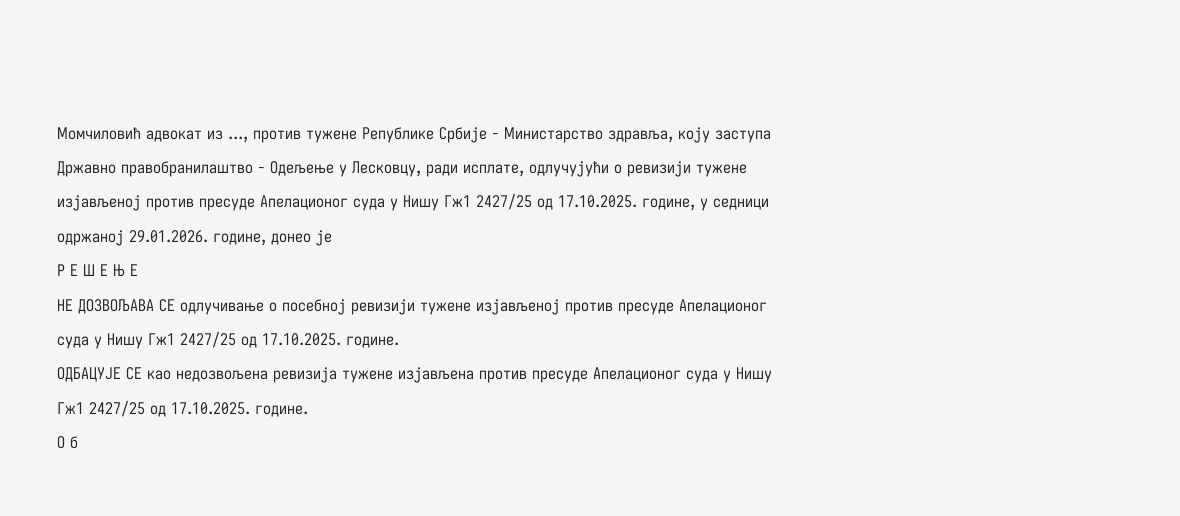Момчиловић адвокат из ..., против тужене Републике Србије - Министарство здравља, коју заступа Државно правобранилаштво - Одељење у Лесковцу, ради исплате, одлучујући о ревизији тужене изјављеној против пресуде Апелационог суда у Нишу Гж1 2427/25 од 17.10.2025. године, у седници одржаној 29.01.2026. године, донео је
Р Е Ш Е Њ Е
НЕ ДОЗВОЉАВА СЕ одлучивање о посебној ревизији тужене изјављеној против пресуде Апелационог суда у Нишу Гж1 2427/25 од 17.10.2025. године.
ОДБАЦУЈЕ СЕ као недозвољена ревизија тужене изјављена против пресуде Апелационог суда у Нишу Гж1 2427/25 од 17.10.2025. године.
О б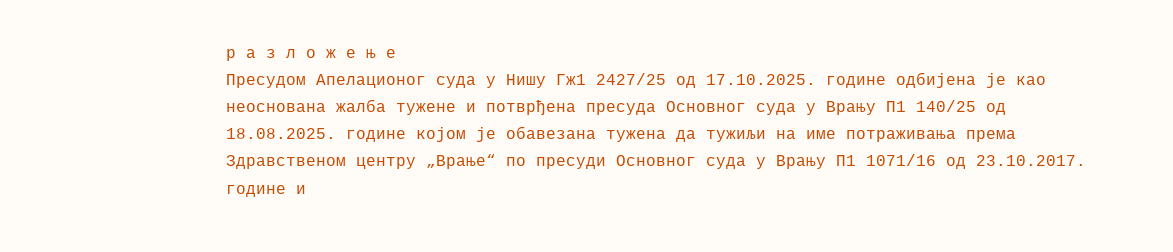р а з л о ж е њ е
Пресудом Апелационог суда у Нишу Гж1 2427/25 од 17.10.2025. године одбијена је као неоснована жалба тужене и потврђена пресуда Основног суда у Врању П1 140/25 од 18.08.2025. године којом је обавезана тужена да тужиљи на име потраживања према Здравственом центру „Врање“ по пресуди Основног суда у Врању П1 1071/16 од 23.10.2017. године и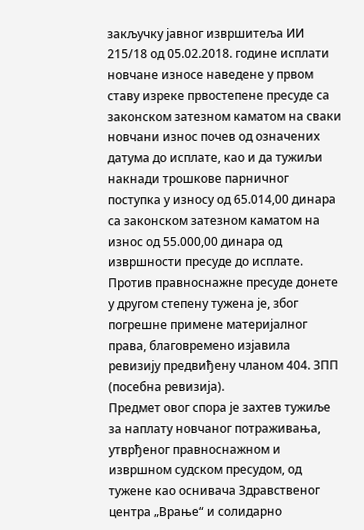закључку јавног извршитеља ИИ 215/18 од 05.02.2018. године исплати новчане износе наведене у првом ставу изреке првостепене пресуде са законском затезном каматом на сваки новчани износ почев од означених датума до исплате, као и да тужиљи накнади трошкове парничног поступка у износу од 65.014,00 динара са законском затезном каматом на износ од 55.000,00 динара од извршности пресуде до исплате.
Против правноснажне пресуде донете у другом степену тужена је, због погрешне примене материјалног права, благовремено изјавила ревизију предвиђену чланом 404. ЗПП (посебна ревизија).
Предмет овог спора је захтев тужиље за наплату новчаног потраживања, утврђеног правноснажном и извршном судском пресудом, од тужене као оснивача Здравственог центра „Врање“ и солидарно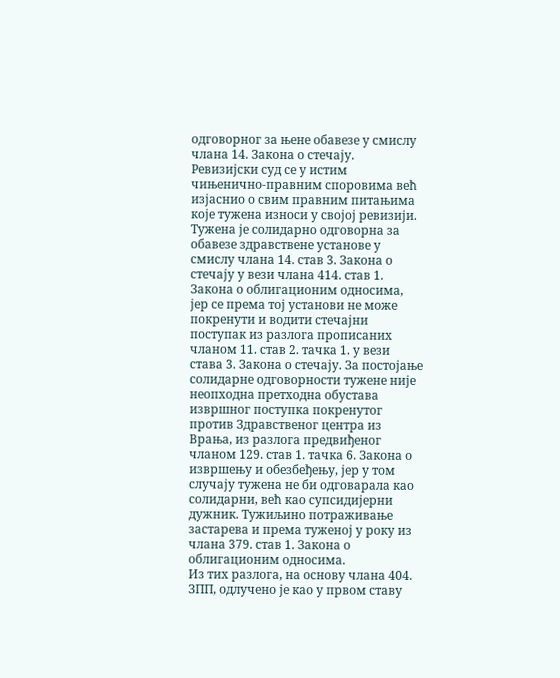одговорног за њене обавезе у смислу члана 14. Закона о стечају.
Ревизијски суд се у истим чињенично-правним споровима већ изјаснио о свим правним питањима које тужена износи у својој ревизији.
Тужена је солидарно одговорна за обавезе здравствене установе у смислу члана 14. став 3. Закона о стечају у вези члана 414. став 1. Закона о облигационим односима, јер се према тој установи не може покренути и водити стечајни поступак из разлога прописаних чланом 11. став 2. тачка 1. у вези става 3. Закона о стечају. За постојање солидарне одговорности тужене није неопходна претходна обустава извршног поступка покренутог против Здравственог центра из Врања, из разлога предвиђеног чланом 129. став 1. тачка 6. Закона о извршењу и обезбеђењу, јер у том случају тужена не би одговарала као солидарни, већ као супсидијерни дужник. Тужиљино потраживање застарева и према туженој у року из члана 379. став 1. Закона о облигационим односима.
Из тих разлога, на основу члана 404. ЗПП, одлучено је као у првом ставу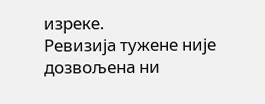изреке.
Ревизија тужене није дозвољена ни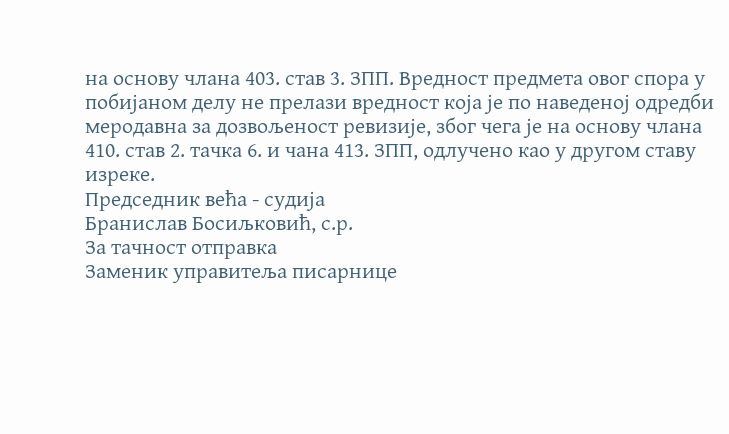на основу члана 403. став 3. ЗПП. Вредност предмета овог спора у побијаном делу не прелази вредност која је по наведеној одредби меродавна за дозвољеност ревизије, због чега је на основу члана 410. став 2. тачка 6. и чана 413. ЗПП, одлучено као у другом ставу изреке.
Председник већа - судија
Бранислав Босиљковић, с.р.
За тачност отправка
Заменик управитеља писарнице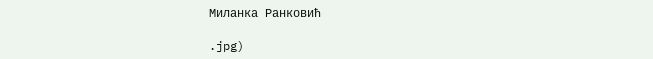Миланка Ранковић

.jpg)